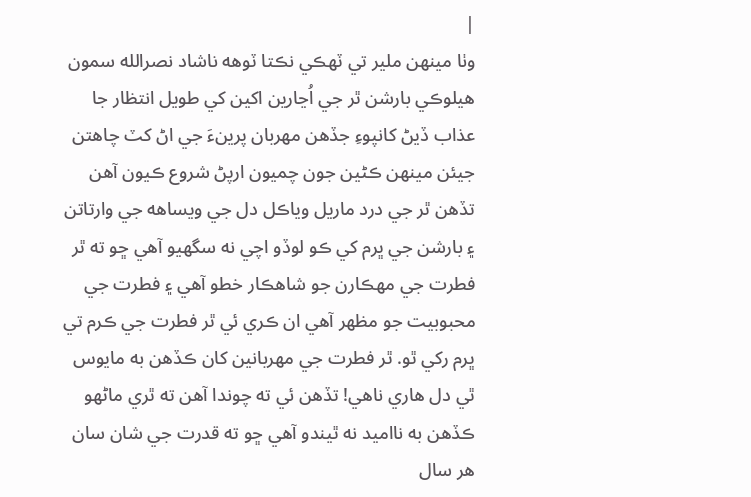|
وٺا مينهن ملير تي ٽهڪي نڪتا ٽوهه ناشاد نصرالله سمون هيلوڪي بارشن ٿر جي اُڃارين اکين کي طويل انتظار جا عذاب ڏيڻ کانپوءِ جڏهن مهربان پرينءَ جي اڻ کٽ چاهتن جيئن مينهن ڪڻين جون چميون ارپڻ شروع ڪيون آهن تڏهن ٿر جي درد ماريل وياڪل دل جي ويساهه جي وارتاتن ۽ بارشن جي ڀرم کي ڪو لوڏو اچي نه سگهيو آهي ڇو ته ٿر فطرت جي مهڪارن جو شاهڪار خطو آهي ۽ فطرت جي محبوبيت جو مظهر آهي ان ڪري ئي ٿر فطرت جي ڪرم تي ڀرم رکي ٿو. ٿر فطرت جي مهربانين کان ڪڏهن به مايوس ٿي دل هاري ناهي! تڏهن ئي ته چوندا آهن ته ٿري ماڻهو ڪڏهن به نااميد نه ٿيندو آهي ڇو ته قدرت جي شان سان هر سال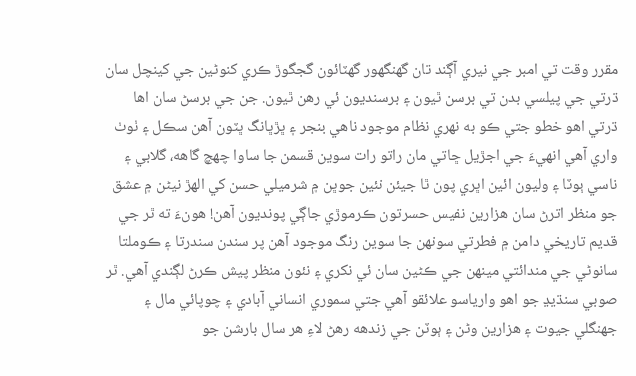مقرر وقت تي امبر جي نيري آڳند تان گهنگهور گهٽائون گجگوڙ ڪري کنوڻين جي کينچل سان ڌرتي جي پيلسي بدن تي برسن ٿيون ۽ برسنديون ئي رهن ٿيون. جن جي برسڻ سان اها ڌرتي اهو خطو جتي ڪو به نهري نظام موجود ناهي بنجر ۽ ڀڙڀانگ ڀٽون آهن سڪل ۽ ٺوٺ واري آهي انهيءَ جي اجڙيل ڇاتي مان راتو رات سوين قسمن جا ساوا چهچ گاهه، گلابي ۽ ناسي ٻوٽا ۽ وليون ائين اڀري پون ٿا جيئن نئين جوڀن ۾ شرميلي حسن کي الهڙ نيڻن ۾ عشق جو منظر اترڻ سان هزارين نفيس حسرتون ڪرموڙي جاڳي پونديون آهن! هونءَ ته ٿر جي قديم تاريخي دامن ۾ فطرتي سونهن جا سوين رنگ موجود آهن پر سندن سندرتا ۽ ڪوملتا سانوڻي جي مندائتي مينهن جي ڪڻين سان ئي نکري ۽ نئون منظر پيش ڪرڻ لڳندي آهي. ٿر صوبي سنڌيڍ جو اهو وارياسو علائقو آهي جتي سموري انساني آبادي ۽ چوپائي مال ۽ جهنگلي جيوت ۽ هزارين وڻن ۽ ٻوٽن جي زندهه رهڻ لاءِ هر سال بارشن جو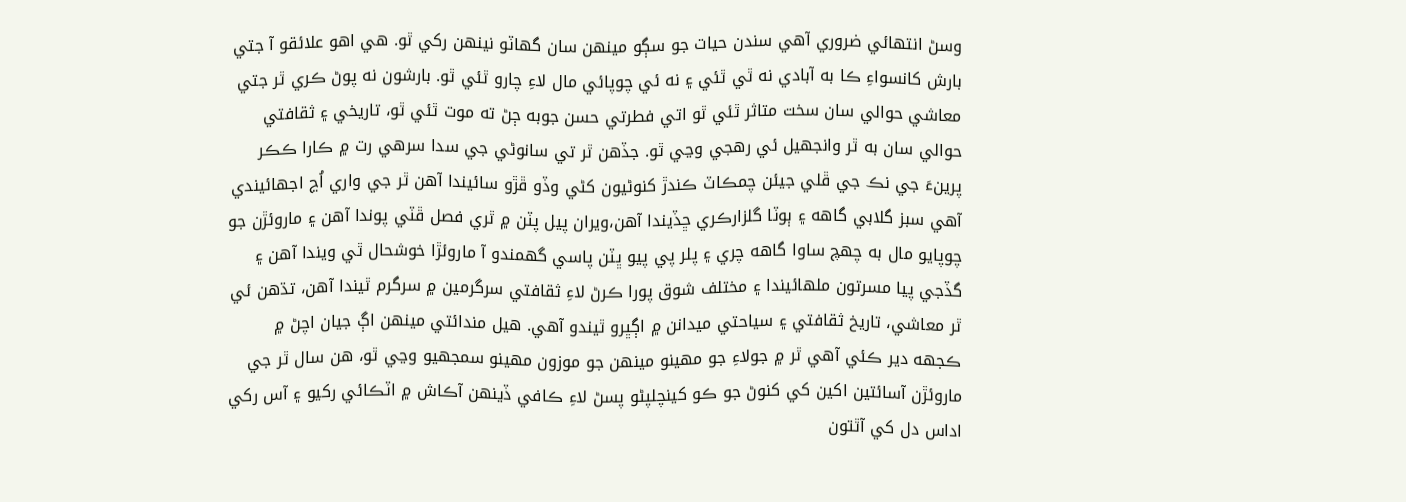وسڻ انتهائي ضروري آهي سندن حيات جو سڳو مينهن سان گهاٽو نينهن رکي ٿو. هي اهو علائقو آ جتي بارش کانسواءِ ڪا به آبادي نه ٿي ٿئي ۽ نه ئي چوپائي مال لاءِ چارو ٿئي ٿو. بارشون نه پوڻ ڪري ٿر جتي معاشي حوالي سان سخت متاثر ٿئي ٿو اتي فطرتي حسن جوبه ڄڻ ته موت ٿئي ٿو، تاريخي ۽ ثقافتي حوالي سان به ٿر وانجهيل ئي رهجي وڃي ٿو. جڏهن ٿر تي سانوڻي جي سدا سرهي رت ۾ ڪارا ڪڪر پرينءَ جي نڪ جي ڦلي جيئن چمڪاٽ ڪندڙ کنوڻيون کڻي وڏو ڦڙو سائيندا آهن ٿر جي واري اُڃ اجهائيندي آهي سبز گلابي گاهه ۽ ٻوٽا گلزارڪري ڇڏيندا آهن،ويران پيل پٽن ۾ ٿري فصل ڦٽي پوندا آهن ۽ ماروئڙن جو چوپايو مال به چهچ ساوا گاهه چري ۽ پلر پي پيو ڀٽن پاسي گهمندو آ ماروئڙا خوشحال ٿي ويندا آهن ۽ گڏجي پيا مسرتون ملهائيندا ۽ مختلف شوق پورا ڪرڻ لاءِ ثقافتي سرگرمين ۾ سرگرم ٿيندا آهن، تڌهن ئي ٿر معاشي، تاريخ ثقافتي ۽ سياحتي ميدانن ۾ اڳڀرو ٿيندو آهي. هيل مندائتي مينهن اڳ جيان اچڻ ۾ ڪجهه دير ڪئي آهي ٿر ۾ جولاءِ جو مهينو مينهن جو موزون مهينو سمجهيو وڃي ٿو، هن سال ٿر جي ماروئڙن آسائتين اکين کي کنوڻ جو ڪو کينچلپڻو پسڻ لاءِ ڪافي ڏينهن آڪاش ۾ اٽڪائي رکيو ۽ آس رکي اداس دل کي آٿتون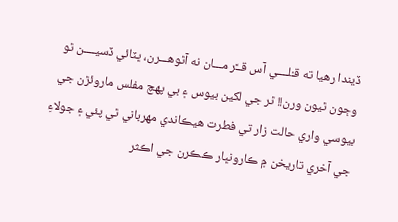ڏيندا رهيا ته قـْلــــي آس قــًر مـــان نه آٿوهـــرن، ڀٽائي ڏسيــــن ٿو وڄون ٿيون ورن!! ٿر جي لکين بيوس ۽ بي پهچ مفلس ماروئڙن جي بيوسي واري حالت زار تي فطرت هيڪاندي مهرباني ٿي پئي ۽ جولاءِ جي آخري تاريخن ۾ ڪارونڀار ڪڪرن جي اڪثر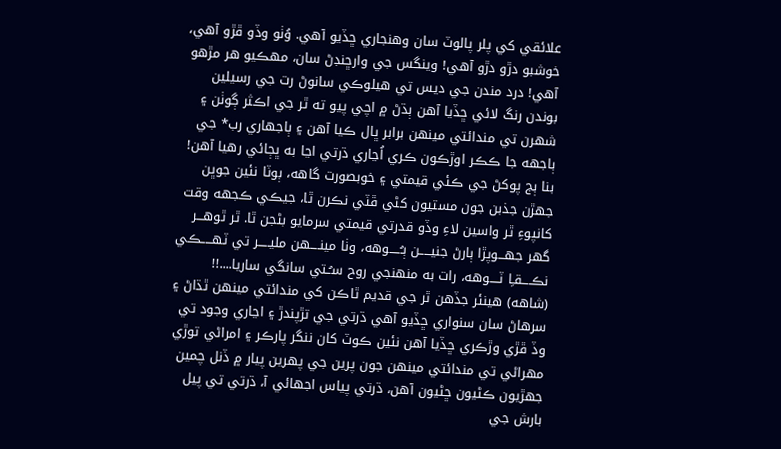علائقي کي پلر پالوٽ سان وهنجاري ڇڏيو آهي. وُٺو وڏو ڦڙو آهي، خوشبو دڙو دڙو آهي! وينگس جي وارڇنڊڻ سان، مهڪيو هر مڙهو آهي! درد مندن جي ديس تي هيلوڪي سانوڻ رت جي رسيلين بوندن رنگ لائي ڇڏيا آهن ٻڌڻ ۾ اچي پيو ته ٿر جي اڪثر ڳوٺن ۽ شهرن تي مندائتي مينهن برابر ڀال ڪيا آهن ۽ ٻاجهاري رب* جي ٻاجهه جا ڪڪر اوڙڪون ڪري اُڃاري ڌرتي اڃا به ڀڄائي رهيا آهن! بنا ٻج پوکڻ جي ڪئي قيمتي ۽ خوبصورت گاهه، ٻوٽا نئين جوڀن جهڙن جذبن جون مستيون کڻي ڦٽي نڪرن ٿا، جيڪي ڪجهه وقت کانپوءِ ٿر واسين لاءِ وڏو قدرتي قيمتي سرمايو بڻجن ٿا. ٿر ٿوهـــر گهر جهـــوپڙا ٻارڻ جنيـــــن ٻـُـــــوهه، وٺا مينــــهن مليـــــر تي ٽهـــــڪي نڪــــقـِا ٽــــوهه، رات به منهنجي روح سـُـتي سانگي ساريا....!! (شاهه) هينئر جڏهن ٿر جي قديم ٿاڪن کي مندائتي مينهن ٿڌاڻ ۽ سرهاڻ سان سنواري ڇڏيو آهي ڌرتي جي تڙپندڙ ۽ اڃاري وجود تي وڏ ڦڙي وڙڪري ڇڏيا آهن نئين ڪوٽ کان ننگر پارڪر ۽ امراڻي توڙي مهراڻي تي مندائتي مينهن جون پرين جي پهرين پيار ۾ ڏنل چمين جهڙيون ڪڻيون ڇڻيون آهن، ڌرتي پياس اجهائي آ، ڌرتي تي پيل بارش جي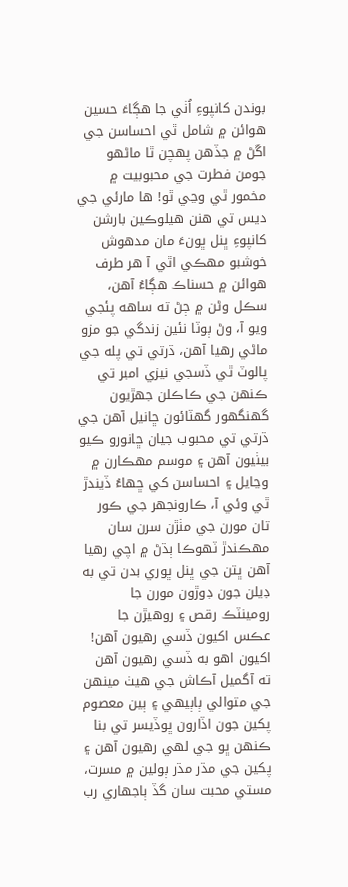بوندن کانپوءِ اُٺي جا هڳاءَ حسين هوائن ۾ شامل ٿي احساسن جي اڱڻ ۾ جڏهن پهچن ٿا ماڻهو جومن فطرت جي محبوبيت ۾ مخمور ٿي وڃي ٿو! ها مارئي جي ديس تي هنن هيلوڪين بارشن کانپوءِ ڀنل ڀونءَ مان مدهوش خوشبو مهڪي اٿي آ هر طرف هوائن ۾ حسناڪ هڳاءُ آهن، سڪل وڻن ۾ ڄڻ ته ساهه پئجي ويو آ، وڻ ٻوٽا نئين زندگي جو مزو ماڻي رهيا آهن، ڌرتي تي پله جي پالوٽ ٿي ڏسجي نيزي امبر تي ڪنهن جي ڪاڪلن جهڙيون گهنگهور گهٽائون ڇانيل آهن جي ڌرتي تي محبوب جيان ڇانورو ڪيو بيٺيون آهن ۽ موسم مهڪارن ۾ وڃايل ۽ احساسن کي ڇهاءُ ڏيندڙ ٿي وئي آ، ڪارونجهر جي ڪور تان مورن جي مٺڙن سرن سان مهڪندڙ ٽهوڪا ٻڌڻ ۾ اچي رهيا آهن ڀتن جي ڀنل ڀوري بدن تي به ڊيلن جون ڊوڙون مورن جا رومينٽڪ رقص ۽ روهيڙن جا عڪس اکيون ڏسي رهيون آهن! اکيون اهو به ڏسي رهيون آهن ته آگميل آڪاش جي هيٺ مينهن جي متوالي ٻاٻيهي ۽ ٻين معصوم پکين جون اڏارون ڀوڏيسر تي بنا ڪنهن ڀو جي لهي رهيون آهن ۽ پکين جي مڌر مڌر ٻولين ۾ مسرت، مستي محبت سان گڏ ٻاجهاري رب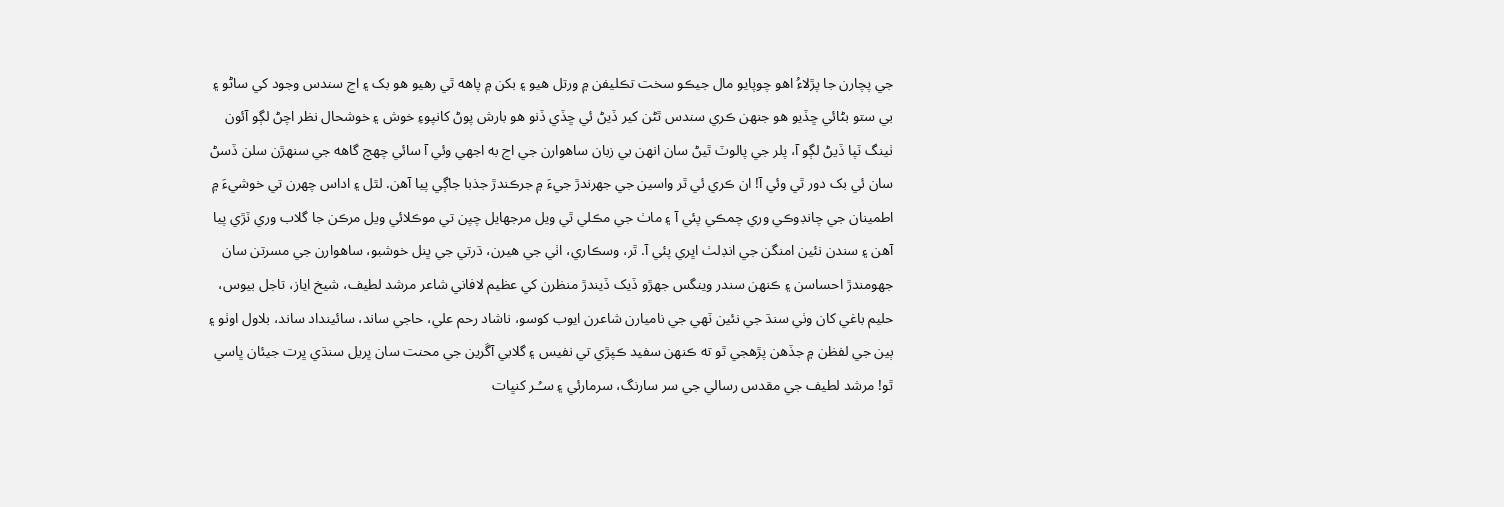جي پچارن جا پڙلاءُ اهو چوپايو مال جيڪو سخت تڪليفن ۾ ورتل هيو ۽ بکن ۾ پاهه ٿي رهيو هو بک ۽ اڃ سندس وجود کي ساڻو ۽ بي ستو بڻائي ڇڏيو هو جنهن ڪري سندس ٿڻن کير ڏيڻ ئي ڇڏي ڏنو هو بارش پوڻ کانپوءِ خوش ۽ خوشحال نظر اچڻ لڳو آئون ٺينگ ٽپا ڏيڻ لڳو آ، پلر جي پالوٽ ٿيڻ سان انهن بي زبان ساهوارن جي اڃ به اجهي وئي آ سائي چهچ گاهه جي سنهڙن سلن ڏسڻ سان ئي بک دور ٿي وئي آ! ان ڪري ئي ٿر واسين جي جهرندڙ جيءَ ۾ جرڪندڙ جذبا جاڳي پيا آهن. لٿل ۽ اداس چهرن تي خوشيءَ ۾ اطمينان جي چانڊوڪي وري چمڪي پئي آ ۽ ماٺ جي مڪلي ٿي ويل مرجهايل چپن تي موڪلائي ويل مرڪن جا گلاب وري ٽڙي پيا آهن ۽ سندن نئين امنگن جي انڊلٺ اڀري پئي آ. ٿر، وسڪاري، اٺي جي هيرن، ڌرتي جي ڀنل خوشبو، ساهوارن جي مسرتن سان جهومندڙ احساسن ۽ ڪنهن سندر وينگس جهڙو ڏيک ڏيندڙ منظرن کي عظيم لافاني شاعر مرشد لطيف، شيخ اياز، تاجل بيوس، حليم باغي کان وٺي سنڌ جي نئين ٽهي جي ناميارن شاعرن ايوب کوسو، ناشاد رحم علي، حاجي ساند، سائينداد ساند، بلاول اوٺو ۽ ٻين جي لفظن ۾ جڏهن پڙهجي ٿو ته ڪنهن سفيد ڪپڙي تي نفيس ۽ گلابي آڱرين جي محنت سان ڀريل سنڌي ڀرت جيئان ڀاسي ٿو! مرشد لطيف جي مقدس رسالي جي سر سارنگ، سرمارئي ۽ سـُـر کنڀات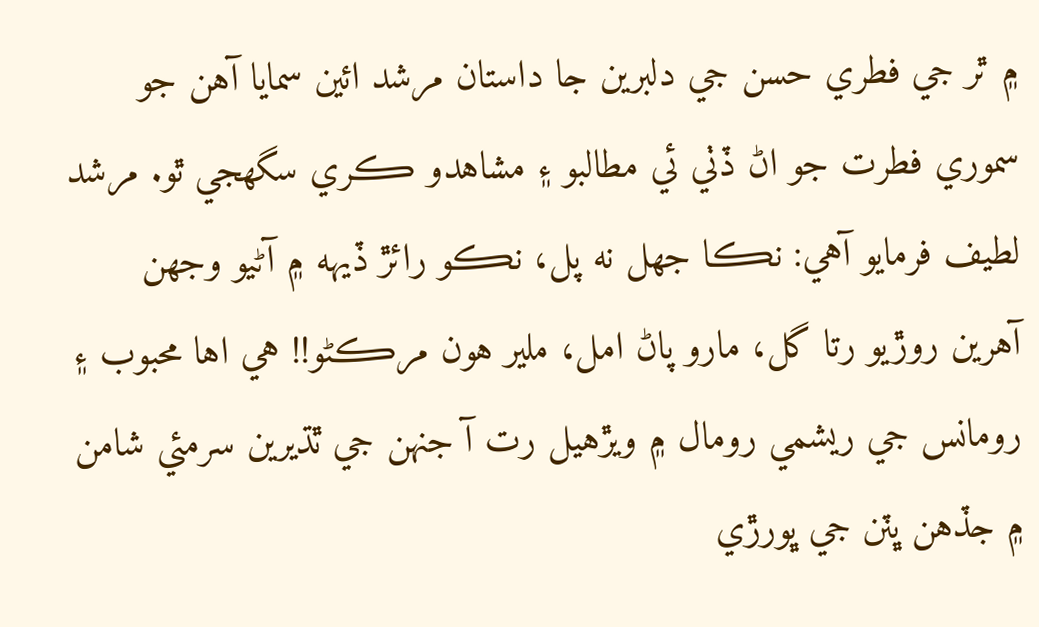۾ ٿر جي فطري حسن جي دلبرين جا داستان مرشد ائين سمايا آهن جو سموري فطرت جو اڻ ڏٺي ئي مطالبو ۽ مشاهدو ڪري سگهجي ٿو. مرشد لطيف فرمايو آهي: نڪا جهل نه پل، نڪو رائڙ ڏيهه ۾ آڻيو وجهن آهرين روڙيو رتا گل، مارو پاڻ امل، ملير هون مرڪڻو!! هي اها محبوب ۽ رومانس جي ريشمي رومال ۾ ويڙهيل رت آ جنهن جي ٿڌيرين سرمئي شامن ۾ جڏهن ڀٽن جي ڀورڙي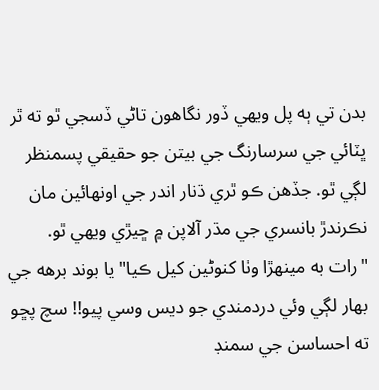بدن تي ٻه پل ويهي ڏور نگاهون تاڻي ڏسجي ٿو ته ٿر ڀٽائي جي سرسارنگ جي بيتن جو حقيقي پسمنظر لڳي ٿو. جڏهن ڪو ٿري ڌنار اندر جي اونهائين مان نڪرندڙ بانسري جي مڌر آلاپن ۾ ڇيڙي ويهي ٿو. "رات به مينهڙا وٺا کنوڻين کيل ڪيا" يا بوند برهه جي بهار لڳي وئي دردمندي جو ديس وسي پيو!! سچ پڇو ته احساسن جي سمنڊ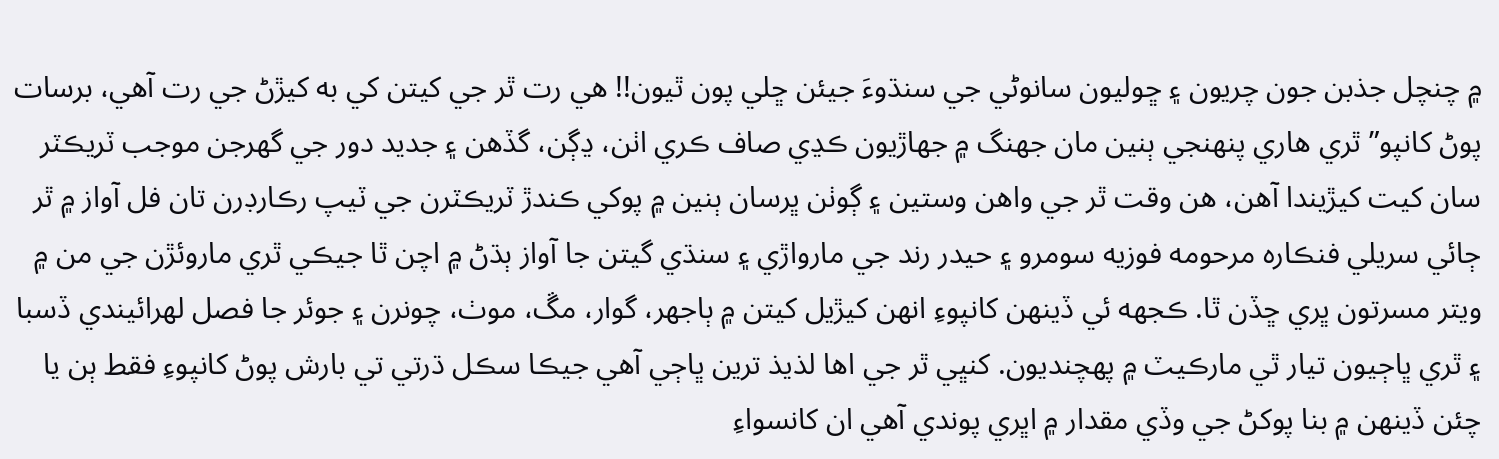۾ چنچل جذبن جون چريون ۽ ڇوليون سانوڻي جي سنڌوءَ جيئن ڇلي پون ٿيون!! هي رت ٿر جي کيتن کي به کيڙڻ جي رت آهي، برسات پوڻ کانپو”ٿري هاري پنهنجي ٻنين مان جهنگ ۾ جهاڙيون ڪڍي صاف ڪري اٺن، ڍڳن، گڏهن ۽ جديد دور جي گهرجن موجب ٽريڪٽر سان کيت کيڙيندا آهن، هن وقت ٿر جي واهن وستين ۽ ڳوٺن ڀرسان ٻنين ۾ پوکي ڪندڙ ٽريڪٽرن جي ٽيپ رڪارڊرن تان فل آواز ۾ ٿر ڄائي سريلي فنڪاره مرحومه فوزيه سومرو ۽ حيدر رند جي مارواڙي ۽ سنڌي گيتن جا آواز ٻڌڻ ۾ اچن ٿا جيڪي ٿري ماروئڙن جي من ۾ ويتر مسرتون ڀري ڇڏن ٿا. ڪجهه ئي ڏينهن کانپوءِ انهن کيڙيل کيتن ۾ ٻاجهر، گوار، مڱ، موٺ، چونرن ۽ جوئر جا فصل لهرائيندي ڏسبا ۽ ٿري ڀاڄيون تيار ٿي مارڪيٽ ۾ پهچنديون. کنڀي ٿر جي اها لذيذ ترين ڀاڄي آهي جيڪا سڪل ڌرتي تي بارش پوڻ کانپوءِ فقط ٻن يا چئن ڏينهن ۾ بنا پوکڻ جي وڏي مقدار ۾ اڀري پوندي آهي ان کانسواءِ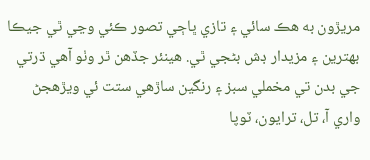مريڙون به هڪ سائي ۽ تازي ڀاڄي تصور ڪئي وڃي ٿي جيڪا بهترين ۽ مزيدار ڊش بڻجي ٿي. هينئر جڏهن ٿر وٺو آهي ڌرتي جي بدن تي مخملي سبز ۽ رنگين ساڙهي ستت ئي ويڙهجڻ واري آ، تل، ترايون، ٽوپا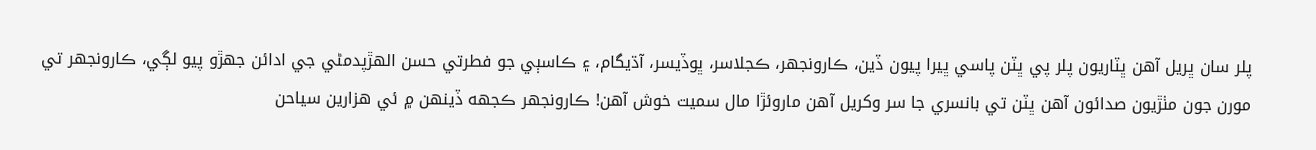پلر سان ڀريل آهن ڀٽاريون پلر پي ڀٽن پاسي ڀيرا پيون ڏين، ڪارونجهر، ڪجلاسر، ڀوڏيسر، آڌيگام، ۽ ڪاسٻي جو فطرتي حسن الهڙپدمڻي جي ادائن جهڙو پيو لڳي، ڪارونجهر تي مورن جون مٺڙيون صدائون آهن ڀٽن تي بانسري جا سر وکريل آهن ماروئڙا مال سميت خوش آهن! ڪارونجهر ڪجهه ڏينهن ۾ ئي هزارين سياحن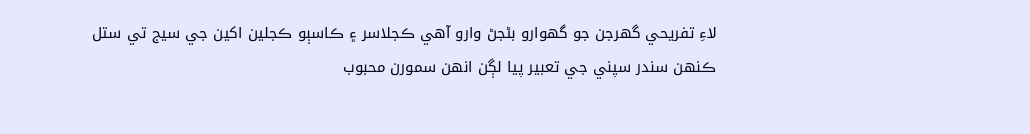لاءِ تفريحي گهرجن جو گهوارو بڻجڻ وارو آهي ڪجلاسر ۽ ڪاسٻو ڪجلين اکين جي سيج تي ستل ڪنهن سندر سپني جي تعبير پيا لڳن انهن سمورن محبوب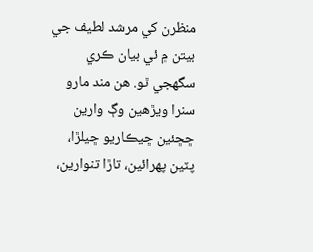منظرن کي مرشد لطيف جي بيتن ۾ ئي بيان ڪري سگهجي ٿو. هن مند مارو سنرا ويڙهين وڳ وارين ڇڇئين ڇيڪاريو ڇيلڙا، پٽين پهرائين، تاڙا تنوارين،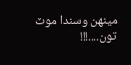مينهن وسندا موٽ تون....!!!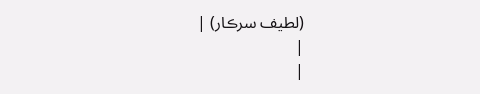(لطيف سرڪار) |
|
|